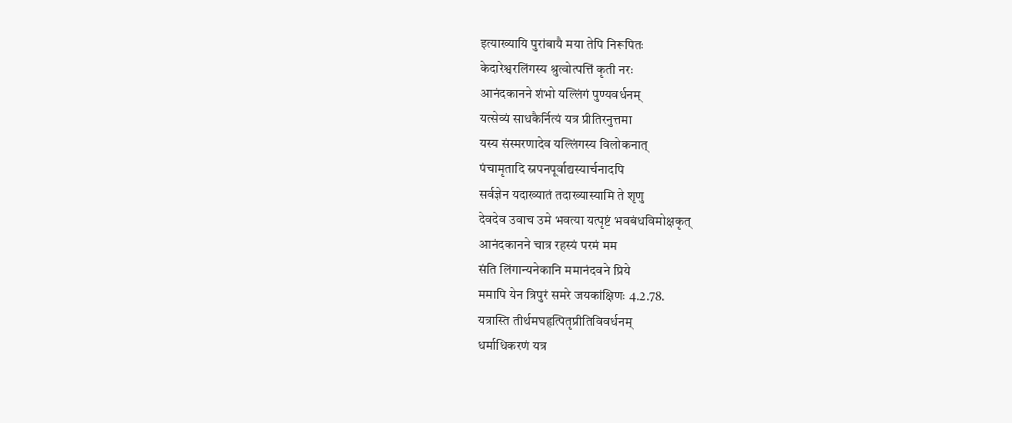इत्याख्यायि पुरांबायै मया तेपि निरूपितः
केदारेश्वरलिंगस्य श्रुत्वोत्पत्तिं कृती नरः
आनंदकानने शंभो यल्लिंगं पुण्यवर्धनम्
यत्सेव्यं साधकैर्नित्यं यत्र प्रीतिरनुत्तमा
यस्य संस्मरणादेव यल्लिंगस्य विलोकनात्
पंचामृतादि स्नपनपूर्वाद्यस्यार्चनादपि
सर्वज्ञेन यदाख्यातं तदाख्यास्यामि ते शृणु
देवदेव उवाच उमे भवत्या यत्पृष्टं भवबंधविमोक्षकृत्
आनंदकानने चात्र रहस्यं परमं मम
संति लिंगान्यनेकानि ममानंदवने प्रिये
ममापि येन त्रिपुरं समरे जयकांक्षिणः 4.2.78.
यत्रास्ति तीर्थमघहृत्पितृप्रीतिविवर्धनम्
धर्माधिकरणं यत्र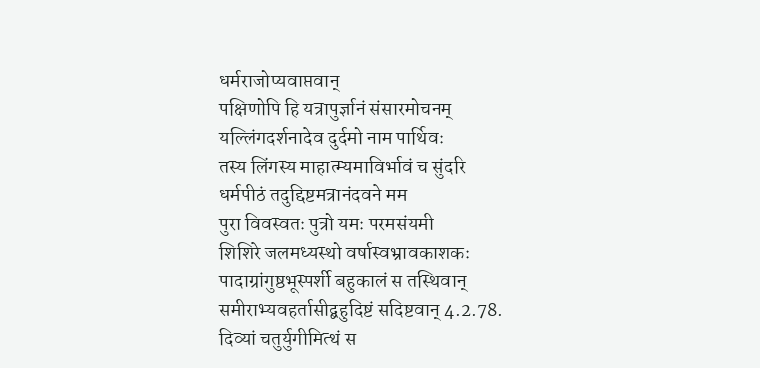धर्मराजोप्यवाप्तवान्
पक्षिणोपि हि यत्रापुर्ज्ञानं संसारमोचनम्
यल्लिंगदर्शनादेव दुर्दमो नाम पार्थिवः
तस्य लिंगस्य माहात्म्यमाविर्भावं च सुंदरि
धर्मपीठं तदुद्दिष्टमत्रानंदवने मम
पुरा विवस्वतः पुत्रो यमः परमसंयमी
शिशिरे जलमध्यस्थो वर्षास्वभ्रावकाशकः
पादाग्रांगुष्ठभूस्पर्शी बहुकालं स तस्थिवान्
समीराभ्यवहर्तासीद्बहुदिष्टं सदिष्टवान् 4.2.78.
दिव्यां चतुर्युगीमित्थं स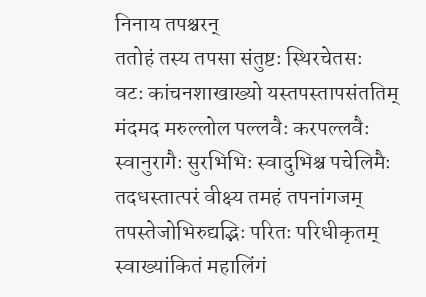निनाय तपश्चरन्
ततोहं तस्य तपसा संतुष्टः स्थिरचेतसः
वटः कांचनशाखाख्यो यस्तपस्तापसंततिम्
मंदमद मरुल्लोल पल्लवैः करपल्लवैः
स्वानुरागैः सुरभिभिः स्वादुभिश्च पचेलिमैः
तदधस्तात्परं वीक्ष्य तमहं तपनांगजम्
तपस्तेजोभिरुद्यद्भिः परितः परिधीकृतम्
स्वाख्यांकितं महालिंगं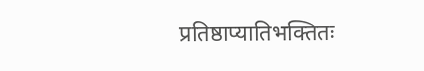प्रतिष्ठाप्यातिभक्तितः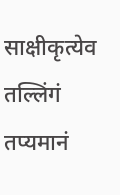साक्षीकृत्येव तल्लिंगं तप्यमानं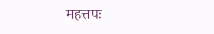महत्तपः